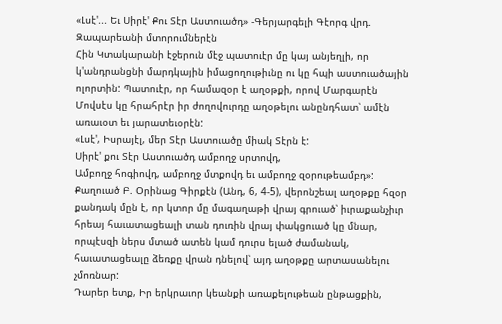«Լսէ'... Եւ Սիրէ' Քու Տէր Աստուածդ» -Գերյարգելի Գէորգ վրդ. Զապարեանի մտորումներէն
Հին Կտակարանի էջերուն մէջ պատուէր մը կայ անյեղլի, որ կ'անդրանցնի մարդկային իմացողութիւնը ու կը հպի աստուածային ոլորտին: Պատուէր, որ համազօր է աղօթքի, որով Մարգարէն Մովսէս կը հրահրէր իր ժողովուրդը աղօթելու անընդհատ՝ ամէն առաւօտ եւ յարատեւօրէն:
«Լսէ', Իսրայէլ, մեր Տէր Աստուածը միակ Տէրն է:
Սիրէ' քու Տէր Աստուածդ ամբողջ սրտովդ,
Ամբողջ հոգիովդ, ամբողջ մտքովդ եւ ամբողջ զօրութեամբդ»:
Քաղուած Բ. Օրինաց Գիրքէն (Անդ, 6, 4-5), վերոնշեալ աղօթքը հզօր քանդակ մըն է, որ կտոր մը մագաղաթի վրայ գրուած՝ իւրաքանչիւր հրեայ հաւատացեալի տան դուռին վրայ փակցուած կը մնար, որպէսզի ներս մտած ատեն կամ դուրս ելած ժամանակ, հաւատացեալը ձեռքը վրան դնելով՝ այդ աղօթքը արտասանելու չմոռնար:
Դարեր ետք, Իր երկրաւոր կեանքի առաքելութեան ընթացքին,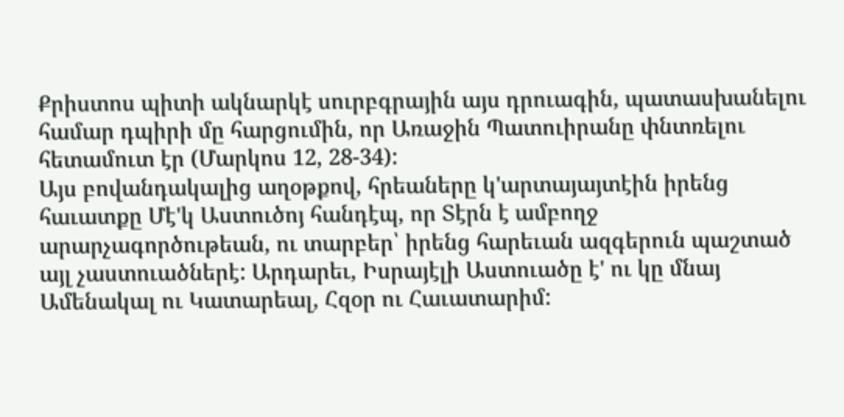Քրիստոս պիտի ակնարկէ սուրբգրային այս դրուագին, պատասխանելու համար դպիրի մը հարցումին, որ Առաջին Պատուիրանը փնտռելու հետամուտ էր (Մարկոս 12, 28-34):
Այս բովանդակալից աղօթքով, հրեաները կ'արտայայտէին իրենց հաւատքը Մէ'կ Աստուծոյ հանդէպ, որ Տէրն է ամբողջ արարչագործութեան, ու տարբեր՝ իրենց հարեւան ազգերուն պաշտած այլ չաստուածներէ: Արդարեւ, Իսրայէլի Աստուածը է' ու կը մնայ Ամենակալ ու Կատարեալ, Հզօր ու Հաւատարիմ: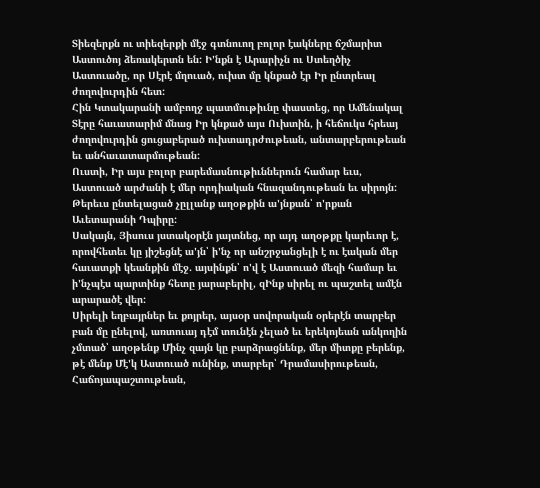Տիեզերքն ու տիեզերքի մէջ գտնուող բոլոր էակները ճշմարիտ Աստուծոյ ձեռակերտն են: Ի'նքն է Արարիչն ու Ստեղծիչ Աստուածը, որ Սէրէ մղուած, ուխտ մը կնքած էր Իր ընտրեալ ժողովուրդին հետ:
Հին Կտակարանի ամբողջ պատմութիւնը փաստեց, որ Ամենակալ Տէրը հաւատարիմ մնաց Իր կնքած այս Ուխտին, ի հեճուկս հրեայ ժողովուրդին ցուցաբերած ուխտադրժութեան, անտարբերութեան եւ անհաւատարմութեան:
Ուստի, Իր այս բոլոր բարեմասնութիւններուն համար եւս, Աստուած արժանի է մեր որդիական հնազանդութեան եւ սիրոյն:
Թերեւս ընտելացած չըլլանք աղօթքին ա'յնքան՝ ո'րքան Աւետարանի Դպիրը:
Սակայն, Յիսուս յստակօրէն յայտնեց, որ այդ աղօթքը կարեւոր է, որովհետեւ կը յիշեցնէ ա'յն՝ ի'նչ որ անշրջանցելի է ու էական մեր հաւատքի կեանքին մէջ. այսինքն՝ ո'վ է Աստուած մեզի համար եւ ի'նչպէս պարտինք հետը յարաբերիլ, զԻնք սիրել ու պաշտել ամէն արարածէ վեր:
Սիրելի եղբայրներ եւ քոյրեր, այսօր սովորական օրերէն տարբեր բան մը ընելով, առտուայ դէմ տունէն չելած եւ երեկոյեան անկողին չմտած՝ աղօթենք Մինչ զայն կը բարձրացնենք, մեր միտքը բերենք, թէ մենք Մէ'կ Աստուած ունինք, տարբեր՝ Դրամասիրութեան, Հաճոյապաշտութեան,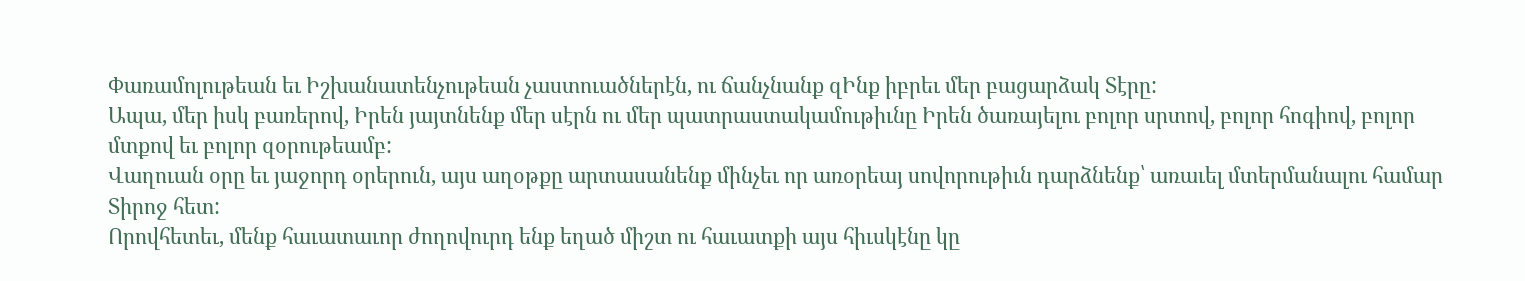Փառամոլութեան եւ Իշխանատենչութեան չաստուածներէն, ու ճանչնանք զԻնք իբրեւ մեր բացարձակ Տէրը:
Ապա, մեր իսկ բառերով, Իրեն յայտնենք մեր սէրն ու մեր պատրաստակամութիւնը Իրեն ծառայելու բոլոր սրտով, բոլոր հոգիով, բոլոր մտքով եւ բոլոր զօրութեամբ:
Վաղուան օրը եւ յաջորդ օրերուն, այս աղօթքը արտասանենք մինչեւ որ առօրեայ սովորութիւն դարձնենք՝ առաւել մտերմանալու համար Տիրոջ հետ:
Որովհետեւ, մենք հաւատաւոր ժողովուրդ ենք եղած միշտ ու հաւատքի այս հիւսկէնը կը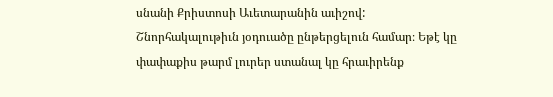սնանի Քրիստոսի Աւետարանին աւիշով:
Շնորհակալութիւն յօդուածը ընթերցելուն համար։ Եթէ կը փափաքիս թարմ լուրեր ստանալ կը հրաւիրենք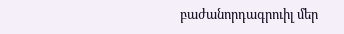բաժանորդագրուիլ մեր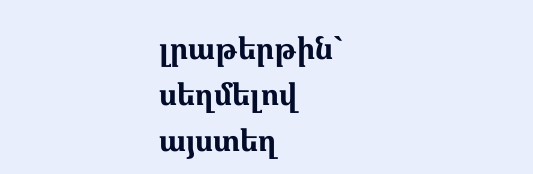լրաթերթին` սեղմելով այստեղ